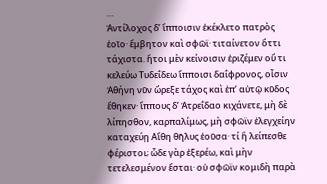…
Ἀντίλοχος δʼ ἵπποισιν ἐκέκλετο πατρὸς ἑοῖο· ἔμβητον καὶ σφῶϊ· τιταίνετον ὅττι τάχιστα. ἤτοι μὲν κείνοισιν ἐριζέμεν οὔ τι κελεύω Τυδεΐδεω ἵπποισι δαΐφρονος, οἷσιν Ἀθήνη νῦν ὤρεξε τάχος καὶ ἐπʼ αὐτῷ κῦδος ἔθηκεν· ἵππους δʼ Ἀτρεΐδαο κιχάνετε, μὴ δὲ λίπησθον, καρπαλίμως, μὴ σφῶϊν ἐλεγχείην καταχεύῃ Αἴθη θῆλυς ἐοῦσα· τί ἢ λείπεσθε φέριστοι; ὧδε γὰρ ἐξερέω, καὶ μὴν τετελεσμένον ἔσται· οὐ σφῶϊν κομιδὴ παρὰ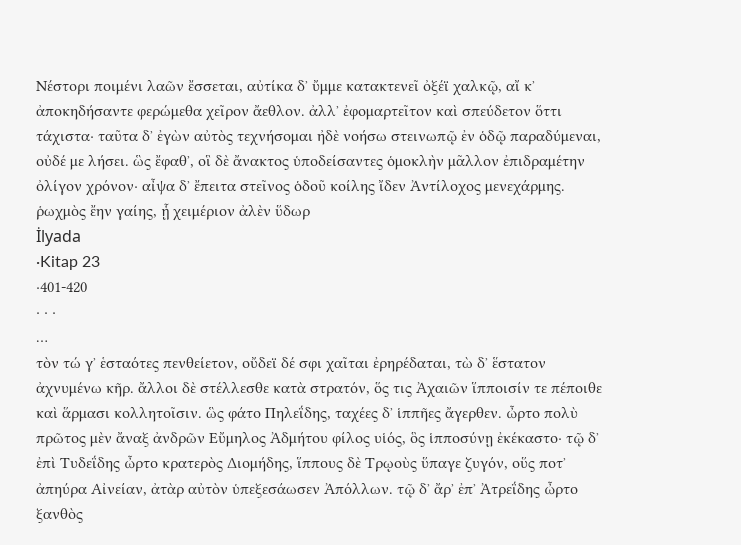Νέστορι ποιμένι λαῶν ἔσσεται, αὐτίκα δʼ ὔμμε κατακτενεῖ ὀξέϊ χαλκῷ, αἴ κʼ ἀποκηδήσαντε φερώμεθα χεῖρον ἄεθλον. ἀλλʼ ἐφομαρτεῖτον καὶ σπεύδετον ὅττι τάχιστα· ταῦτα δʼ ἐγὼν αὐτὸς τεχνήσομαι ἠδὲ νοήσω στεινωπῷ ἐν ὁδῷ παραδύμεναι, οὐδέ με λήσει. ὣς ἔφαθʼ, οἳ δὲ ἄνακτος ὑποδείσαντες ὁμοκλὴν μᾶλλον ἐπιδραμέτην ὀλίγον χρόνον· αἶψα δʼ ἔπειτα στεῖνος ὁδοῦ κοίλης ἴδεν Ἀντίλοχος μενεχάρμης. ῥωχμὸς ἔην γαίης, ᾗ χειμέριον ἀλὲν ὕδωρ
İlyada
·Kitap 23
·401-420
· · ·
…
τὸν τώ γʼ ἑσταότες πενθείετον, οὔδεϊ δέ σφι χαῖται ἐρηρέδαται, τὼ δʼ ἕστατον ἀχνυμένω κῆρ. ἄλλοι δὲ στέλλεσθε κατὰ στρατόν, ὅς τις Ἀχαιῶν ἵπποισίν τε πέποιθε καὶ ἅρμασι κολλητοῖσιν. ὣς φάτο Πηλεΐδης, ταχέες δʼ ἱππῆες ἄγερθεν. ὦρτο πολὺ πρῶτος μὲν ἄναξ ἀνδρῶν Εὔμηλος Ἀδμήτου φίλος υἱός, ὃς ἱπποσύνῃ ἐκέκαστο· τῷ δʼ ἐπὶ Τυδεΐδης ὦρτο κρατερὸς Διομήδης, ἵππους δὲ Τρῳοὺς ὕπαγε ζυγόν, οὕς ποτʼ ἀπηύρα Αἰνείαν, ἀτὰρ αὐτὸν ὑπεξεσάωσεν Ἀπόλλων. τῷ δʼ ἄρʼ ἐπʼ Ἀτρεΐδης ὦρτο ξανθὸς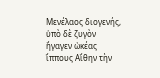Μενέλαος διογενής, ὑπὸ δὲ ζυγὸν ἤγαγεν ὠκέας ἵππους Αἴθην τὴν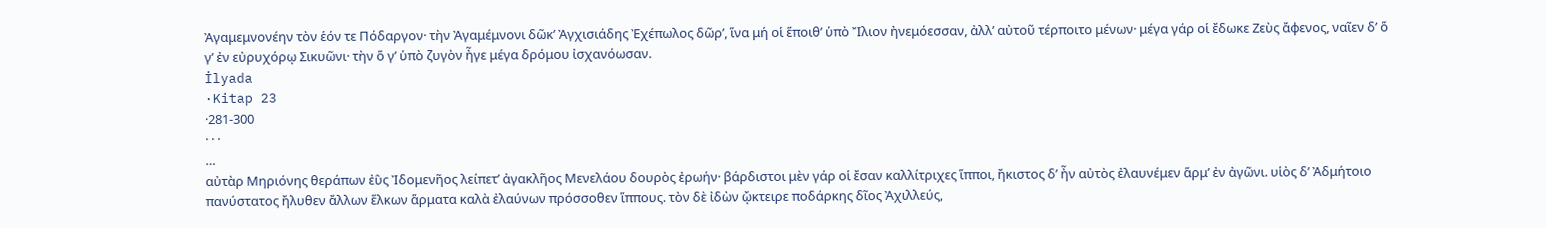Ἀγαμεμνονέην τὸν ἑόν τε Πόδαργον· τὴν Ἀγαμέμνονι δῶκʼ Ἀγχισιάδης Ἐχέπωλος δῶρʼ, ἵνα μή οἱ ἕποιθʼ ὑπὸ Ἴλιον ἠνεμόεσσαν, ἀλλʼ αὐτοῦ τέρποιτο μένων· μέγα γάρ οἱ ἔδωκε Ζεὺς ἄφενος, ναῖεν δʼ ὅ γʼ ἐν εὐρυχόρῳ Σικυῶνι· τὴν ὅ γʼ ὑπὸ ζυγὸν ἦγε μέγα δρόμου ἰσχανόωσαν.
İlyada
·Kitap 23
·281-300
· · ·
…
αὐτὰρ Μηριόνης θεράπων ἐῢς Ἰδομενῆος λείπετʼ ἀγακλῆος Μενελάου δουρὸς ἐρωήν· βάρδιστοι μὲν γάρ οἱ ἔσαν καλλίτριχες ἵπποι, ἤκιστος δʼ ἦν αὐτὸς ἐλαυνέμεν ἅρμʼ ἐν ἀγῶνι. υἱὸς δʼ Ἀδμήτοιο πανύστατος ἤλυθεν ἄλλων ἕλκων ἅρματα καλὰ ἐλαύνων πρόσσοθεν ἵππους. τὸν δὲ ἰδὼν ᾤκτειρε ποδάρκης δῖος Ἀχιλλεύς,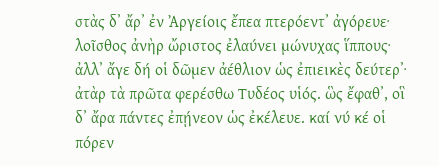στὰς δʼ ἄρʼ ἐν Ἀργείοις ἔπεα πτερόεντʼ ἀγόρευε· λοῖσθος ἀνὴρ ὤριστος ἐλαύνει μώνυχας ἵππους· ἀλλʼ ἄγε δή οἱ δῶμεν ἀέθλιον ὡς ἐπιεικὲς δεύτερʼ· ἀτὰρ τὰ πρῶτα φερέσθω Τυδέος υἱός. ὣς ἔφαθʼ, οἳ δʼ ἄρα πάντες ἐπῄνεον ὡς ἐκέλευε. καί νύ κέ οἱ πόρεν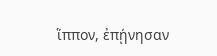ἵππον, ἐπῄνησαν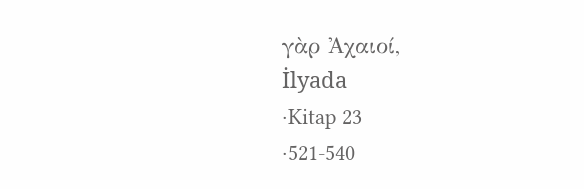γὰρ Ἀχαιοί,
İlyada
·Kitap 23
·521-540